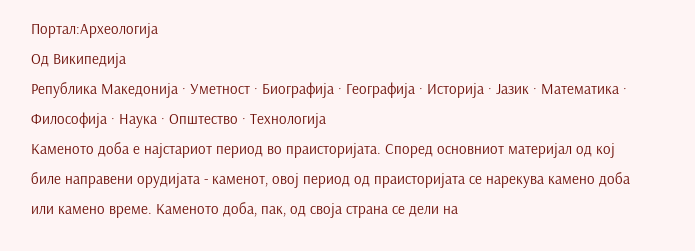Портал:Археологија
Од Википедија
Република Македонија · Уметност · Биографија · Географија · Историја · Јазик · Математика · Философија · Наука · Општество · Технологија
Каменото доба е најстариот период во праисторијата. Според основниот материјал од кој биле направени орудијата - каменот, овој период од праисторијата се нарекува камено доба или камено време. Каменото доба, пак, од своја страна се дели на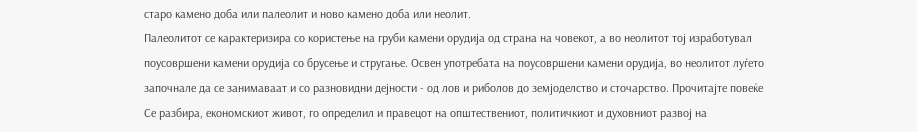старо камено доба или палеолит и ново камено доба или неолит.
Палеолитот се карактеризира со користење на груби камени орудија од страна на човекот, а во неолитот тој изработувал поусовршени камени орудија со брусење и стругање. Освен употребата на поусовршени камени орудија, во неолитот луѓето започнале да се занимаваат и со разновидни дејности - од лов и риболов до земјоделство и сточарство. Прочитајте повеќе
Се разбира, економскиот живот, го определил и правецот на општествениот, политичкиот и духовниот развој на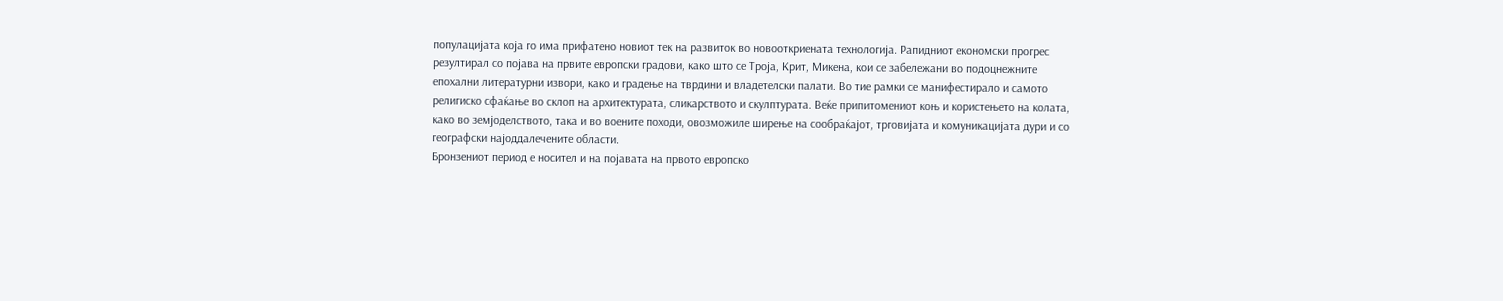популацијата која го има прифатено новиот тек на развиток во новооткриената технологија. Рапидниот економски прогрес резултирал со појава на првите европски градови, како што се Троја, Крит, Микена, кои се забележани во подоцнежните епохални литературни извори, како и градење на тврдини и владетелски палати. Во тие рамки се манифестирало и самото религиско сфаќање во склоп на архитектурата, сликарството и скулптурата. Веќе припитомениот коњ и користењето на колата, како во земјоделството, така и во воените походи, овозможиле ширење на сообраќајот, трговијата и комуникацијата дури и со географски најоддалечените области.
Бронзениот период е носител и на појавата на првото европско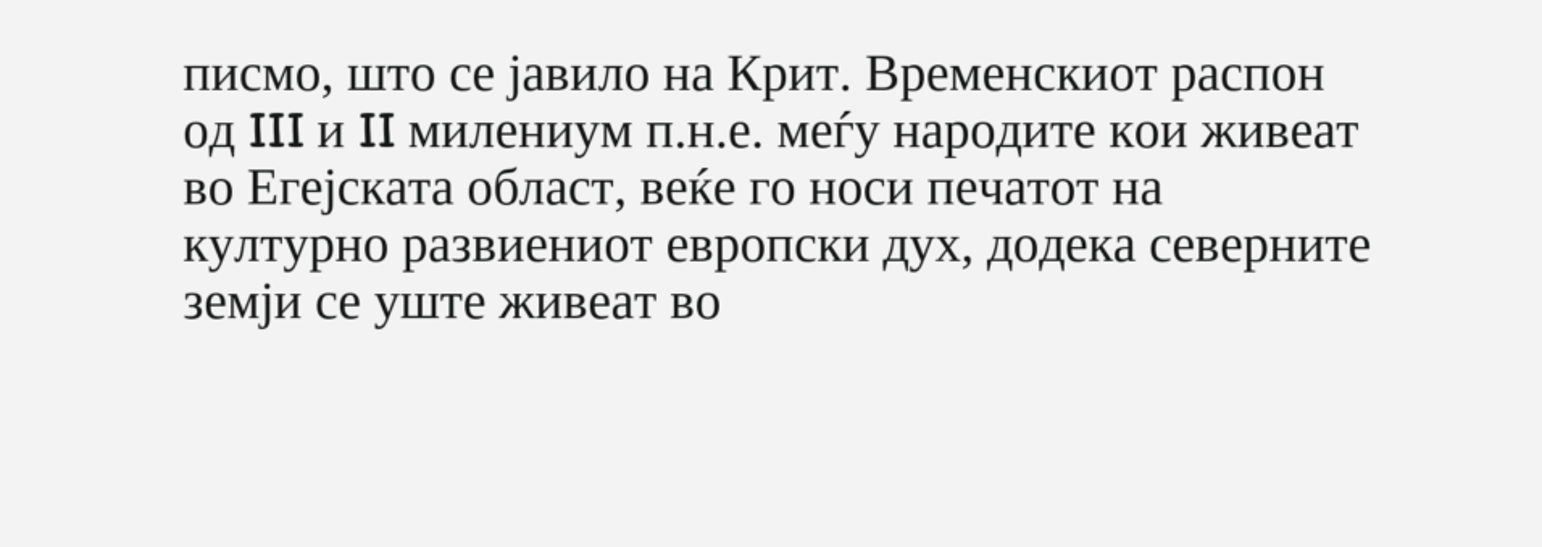писмо, што се јавило на Крит. Временскиот распон од III и II милениум п.н.е. меѓу народите кои живеат во Егејската област, веќе го носи печатот на културно развиениот европски дух, додека северните земји се уште живеат во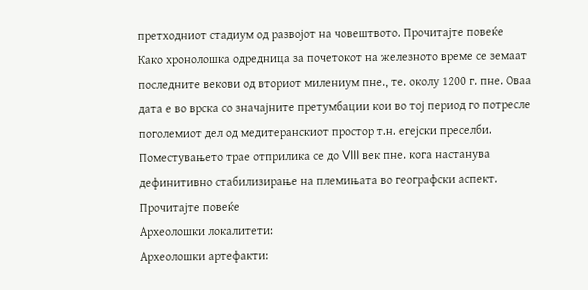претходниот стадиум од развојот на човештвото. Прочитајте повеќе
Како хронолошка одредница за почетокот на железното време се земаат последните векови од вториот милениум пне., те. околу 1200 г. пне. Оваа дата е во врска со значајните претумбации кои во тој период го потресле поголемиот дел од медитеранскиот простор т.н. егејски преселби. Поместувањето трае отприлика се до VIII век пне. кога настанува дефинитивно стабилизирање на племињата во географски аспект. Прочитајте повеќе
Археолошки локалитети:
Археолошки артефакти: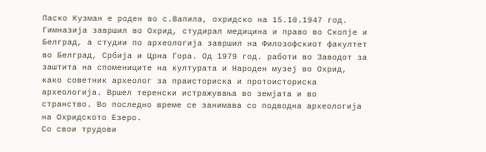Паско Кузман е роден во с.Вапила, охридско на 15.10.1947 год. Гимназија завршил во Охрид, студирал медицина и право во Скопје и Белград, а студии по археологија завршил на Филозофскиот факултет во Белград, Србија и Црна Гора. Од 1979 год. работи во Заводот за заштита на спомениците на културата и Народен музеј во Охрид, како советник археолог за праисториска и протоисториска археологија. Вршел теренски истражувања во земјата и во странство. Во последно време се занимава со подводна археологија на Охридското Езеро.
Со свои трудови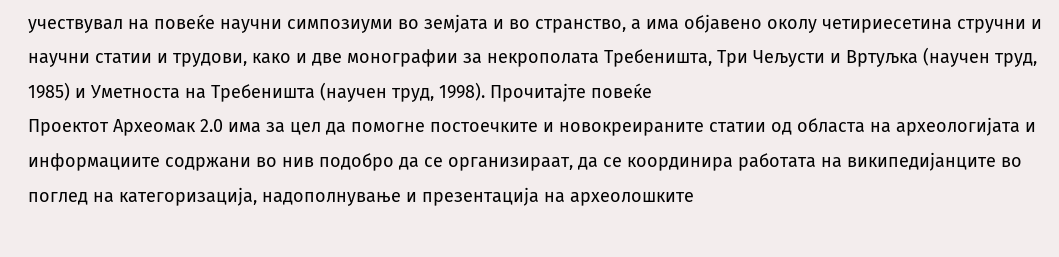учествувал на повеќе научни симпозиуми во земјата и во странство, а има објавено околу четириесетина стручни и научни статии и трудови, како и две монографии за некрополата Требеништа, Три Чељусти и Вртуљка (научен труд, 1985) и Уметноста на Требеништа (научен труд, 1998). Прочитајте повеќе
Проектот Археомак 2.0 има за цел да помогне постоечките и новокреираните статии од областа на археологијата и информациите содржани во нив подобро да се организираат, да се координира работата на википедијанците во поглед на категоризација, надополнување и презентација на археолошките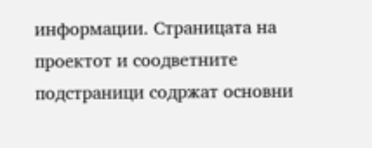информации. Страницата на проектот и соодветните подстраници содржат основни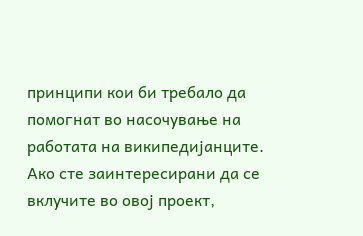принципи кои би требало да помогнат во насочување на работата на википедијанците.
Ако сте заинтересирани да се вклучите во овој проект,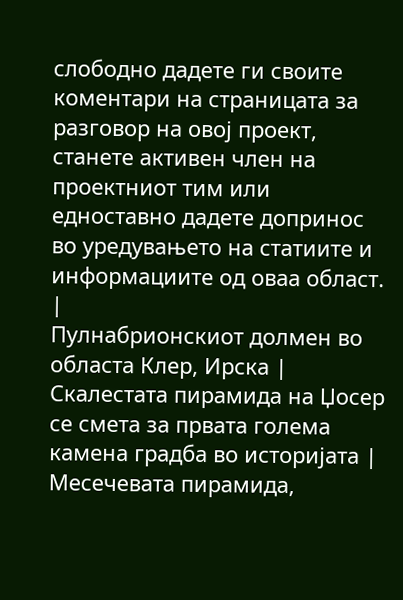слободно дадете ги своите коментари на страницата за разговор на овој проект, станете активен член на проектниот тим или едноставно дадете допринос во уредувањето на статиите и информациите од оваа област.
|
Пулнабрионскиот долмен во областа Клер, Ирска |
Скалестата пирамида на Џосер се смета за првата голема камена градба во историјата |
Месечевата пирамида,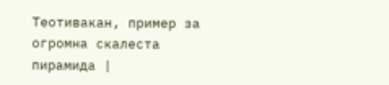Теотивакан, пример за огромна скалеста пирамида |